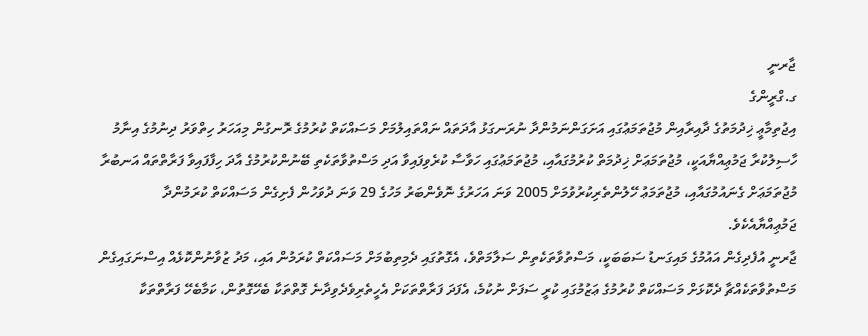ޖާރނީ
ގ.ގްރީންގެ
އިޖުތިމާޢީ ޚިދުމަތުގެ ދާއިރާއިން މުޖުތަމަޢުގައި އަށަގަންނަމުންދާ ނުރަނގަޅު އާދަތައް ނައްތައިލުމަށް މަސައްކަތް ކުރުމުގެ ރޮނގުން މިއަހަރު ހިތްވަރު ދިނުމުގެ އިނާމު ހާސިލުކުރާ ޖަމުޢިއްޔާއަކީ، މުޖުތަމަޢަށް ޚިދުމަތް ކުރުމުގައާއި، މުޖުތަމަޢުގައި ހަވާސާ ކުރެވިފައިވާ އަދި މަސްތުވާތަކެތި ބޭނުންކުރުމުގެ އާދަ ހިފާފައިވާ ފަރާތްތައް އަނބުރާ މުޖުތަމަޢަށް ގެނައުމުގައާއި، މުޖުތަމަޢު ހޭލުންތެރިކުރުވުމަށް 2005 ވަނަ އަހަރުގެ ނޮވެންބަރު މަހުގެ 29 ވަނަ ދުވަހުން ފެށިގެން މަސައްކަތް ކުރަމުންދާ ޖަމުޢިއްޔާއެކެވެ.
ޖާރނީ އުފެދިގެން އައުމުގެ މައިގަނޑު ސަބަބަކީ، މަސްތުވާތަކެތިން ސަލާމަތްވެ، އެގޮތުގައި ދެމިތިބުމަށް މަސައްކަތް ކުރަމުން އައި، މަދު ޒުވާނުންކޮޅެއް އިސްނަގައިގެން މަސްތުވާތަކެއްޗާ ދެކޮޅަށް މަސައްކަތް ކުރުމުގެ ޢަޒުމުގައި ކުރީ ސަފަށް ނުކުމެ، އެފަދަ ފަރާތްތަކަށް އެހީތެރިވެދެވިދާނެ ގޮތްތަކާ ބެހޭގޮތުން، ކަމާބެހޭ ފަރާތްތަކާ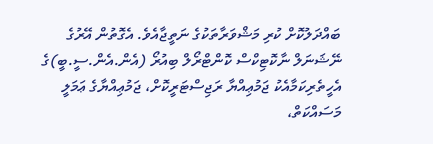ބައްދަލުކޮށް ކުރި މަޝްވަރާތަކުގެ ނަތީޖާއެވެ. އެގޮތުން އޭރުގެ ނޭޝަނަލް ނާކޮޓިކްސް ކޮންޓްރޯލް ބިއުރޯ (އެން.އެން.ސީ.ބީ)ގެ އެހީތެރިކަމާއެކު ޖަމުޢިއްޔާ ރަޖިސްޓަރީކޮށް، ޖަމުޢިއްޔާގެ ޢަމަލީ މަސައްކަތް،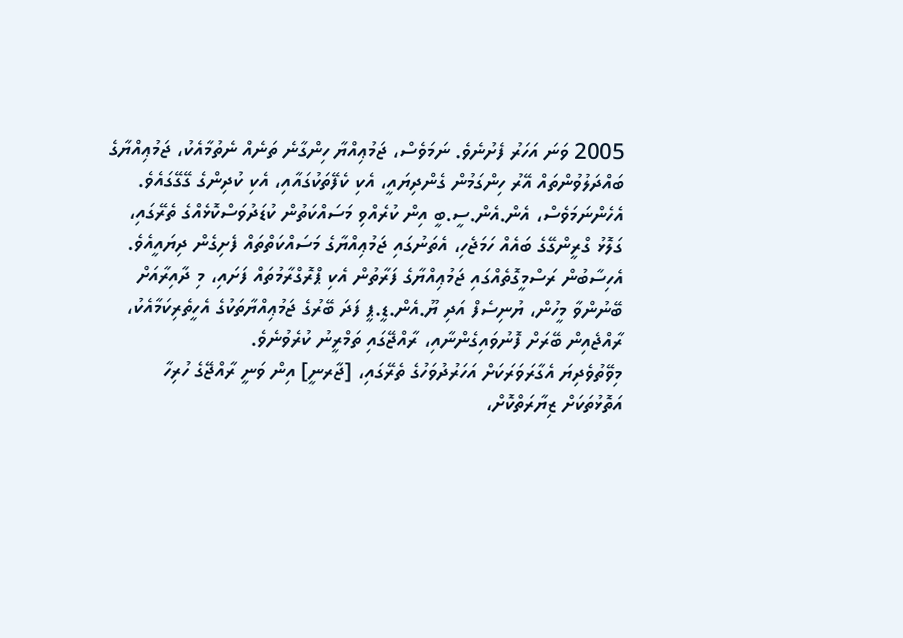2005 ވަނަ އަހަރު ފެށުނެވެ. ނަމަވެސް، ޖަމުޢިއްޔާ ހިންގާނެ ތަނެއް ނެތުމާއެކު، ޖަމުޢިއްޔާގެ ބައްދަލުވުންތައް އޭރު ހިންގަމުން ގެންދިޔައީ، އެކި ކެފޭތަކުގައާއި، އެކި ކުދިންގެ ގޭގޭގައެވެ. އެހެންނަމަވެސް، އެން.އެން.ސީ.ބީ އިން ކުރެއްވި މަސައްކަތުން ކުޑަދުވަސްކޮޅެއްގެ ތެރޭގައި، ގަލޮޅު ގްރީންގޭގެ ބައެއް ހަމަޖެހި، އެތަނުގައި ޖަމުޢިއްޔާގެ މަސައްކަތްތައް ފެށިގެން ދިޔައީއެވެ. އެހިސާބުން ރަސްމީގޮތެއްގައި ޖަމުޢިއްޔާގެ ފަރާތުން އެކި ޕްރޮގްރާމުތައް ފަށައި، މި ދާއިރާއަށް ބޭނުންވާ މީހުން، ޔުނިސެފް އަދި ޔޫ.އެން.ޑީ.ޕީ ފަދަ ބޭރުގެ ޖަމުޢިއްޔާތަކުގެ އެހީތެރިކަމާއެކު، ރާއްޖެއިން ބޭރަށް ފޮނުވައިގެންނާއި، ރާއްޖޭގައި ތަމްރީނު ކުރެވުނެވެ.
މިވޭތުވެދިޔަ އެގާރަވަރަކަށް އަހަރުދުވަހުގެ ތެރޭގައި، [ޖާރނީ] އިން ވަނީ ރާއްޖޭގެ ހުރިހާ އަތޮޅުތަކަށް ޒިޔާރަތްކޮށް،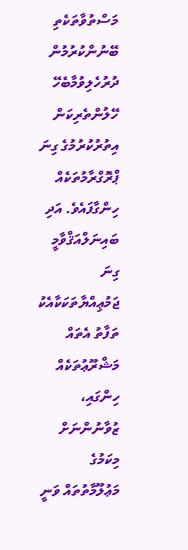މަސްތުވާތަކެތި ބޭނުންކުރުމުން ދުރުހެލިވުމާބެހޭ ހޭލުންތެރިކަން އިތުރުކުރުމުގެ ގިނަ ޕްރޮގްރާމުތަކެއް ހިންގާފައެވެ. އަދި ބައިނަލްއަޤްވާމީ ގިނަ ޖަމުޢިއްޔާތަކަކާއެކު ތަފާތު އެތައް މަޝްރޫޢުތަކެއް ހިންގައި، ޒުވާނުންނަށް މިކަމުގެ މަޢުލޫމާތުތައް ވަނީ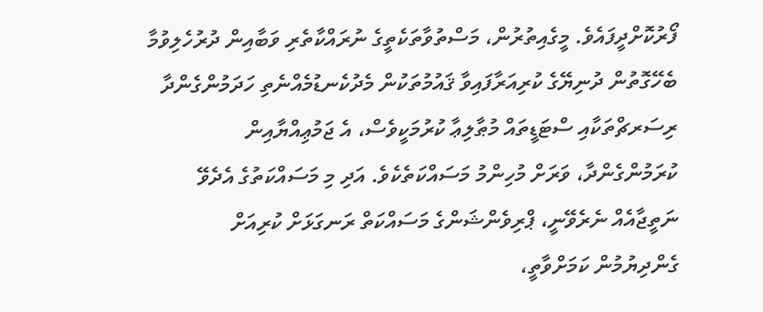ފޯރުކޮށްދީފައެވެ. މީގެއިތުރުން، މަސްތުވާތަކެތީގެ ނުރައްކާތެރި ވަބާއިން ދުރުހެލިވުމާ ބެހޭގޮތުން ދުނިޔޭގެ ކުރިއަރާފައިވާ ޤައުމުތަކުން މެދުކެނޑުމެއްނެތި ހަދަމުންގެންދާ ރިސަރޗްތަކާއި ސްޓަޑީތައް މުޠާލިޢާ ކުރުމަކީވެސް، އެ ޖަމުޢިއްޔާއިން ކުރަމުންގެންދާ، ވަރަށް މުހިންމު މަސައްކަތެކެވެ. އަދި މި މަސައްކަތުގެ އެދެވޭ ނަތީޖާއެއް ނެރެވޭނީ، ޕްރިވެންޝަންގެ މަސައްކަތް ރަނގަޅަށް ކުރިއަށް ގެންދިޔުމުން ކަމަށްވާތީ،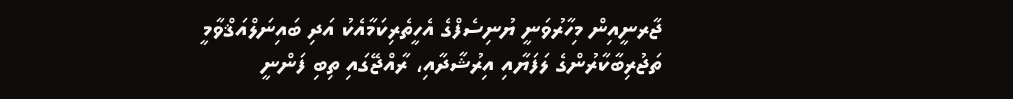ޖާރނީއިން މިހާރުވަނީ ޔުނިސެފްގެ އެހީތެރިކަމާއެކު އަދި ބައިނަލްއަޤްވާމީ ތަޖުރިބާކާރުންގެ ލަފަޔާއި އިރުޝާދާއި، ރާއްޖޭގައި ތިބި ފަންނީ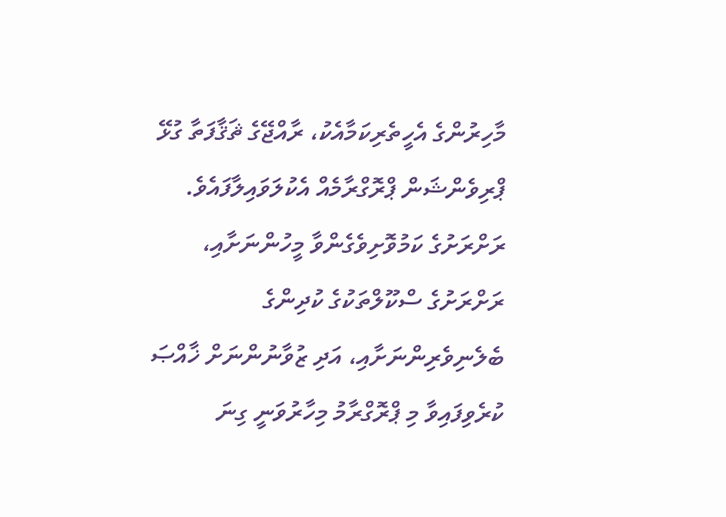މާހިރުންގެ އެހީތެރިކަމާއެކު، ރާއްޖޭގެ ޘަޤާފަތާ ގުޅޭ ޕްރިވެންޝަން ޕްރޮގްރާމެއް އެކުލަވައިލާފައެވެ. ރަށްރަށުގެ ކަމުވޮށިވެގެންވާ މީހުންނަށާއި، ރަށްރަށުގެ ސްކޫލްތަކުގެ ކުދިންގެ ބެލެނިވެރިންނަށާއި، އަދި ޒުވާނުންނަށް ޚާއްޞަ ކުރެވިފައިވާ މި ޕްރޮގްރާމު މިހާރުވަނީ ގިނަ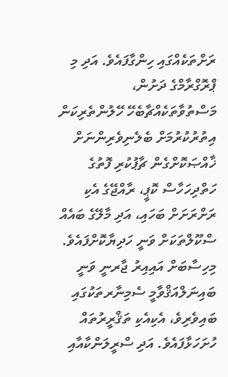ރަށްތަކެއްގައި ހިންގާފައެވެ. އަދި މި ޕްރޮގްރާމްގެ ދަށުން، މަސްތުވާތަކެއްޗާބެހޭ ހޭލުންތެރިކަން އިތުރުކުރުމަށް ބެލެނިވެރިންނަށް ޚާއްޞަކޮށްގެން ޗާޕުކުރި ފޮތުގެ ހަތްދިހަހާސް ކޮޕީ، ރާއްޖޭގެ އެކި ރަށްރަށަށް ބަހައި، އަދި މާލޭގެ ބައެއް ސްކޫލްތަކަށް ވަނީ ހަދިޔާކޮށްފައެވެ.
މިހިސާބަށް އައިއިރު ޖާރނީ ވަނީ ބައިނަލްއަޤްވާމީ ސެމިނާރތަކުގައި ބައިވެރިވެ، އެކިއެކި ތަޤްރީރުތައް ހުށަހަޅާފައެވެ. އަދި ސްރީލަންކާއާއި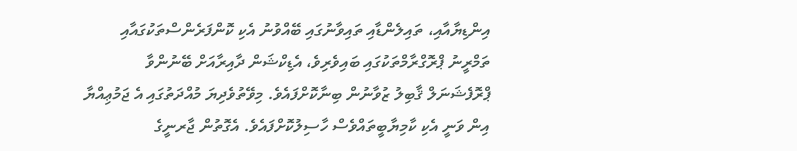އިންޑިޔާއާއި، ތައިލެންޑާއި ތައިވާނުގައި ބޭއްވުނު އެކި ކޮންފަރެންސްތަކުގައާއި ތަމްރީނު ޕްރޮގްރާމްތަކުގައި ބައިވެރިވެ، އެޑިކްޝަން ދާއިރާއަށް ބޭނުންވާ ޕްރޮފެޝަނަލް ޤާބިލު ޒުވާނުން ބިނާކޮށްފައެވެ. މިވޭތުވެދިޔަ މުއްދަތުގައި އެ ޖަމުޢިއްޔާ އިން ވަނީ އެކި ކާމިޔާބީތައްވެސް ހާސިލުކޮށްފައެވެ. އެގޮތުން ޖާރނީގެ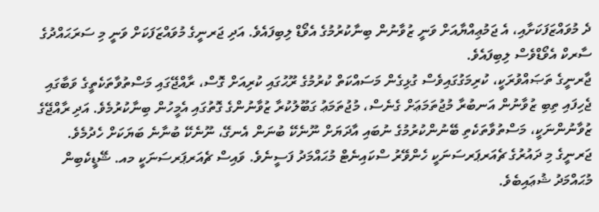ދެ މުވައްޒަފަކަށާއި، އެ ޖަމުޢިއްޔާއަށް ވަނީ ޒުވާނުން ބިނާކުރުމުގެ އެވޯޑް ލިބިފައެވެ. އަދި ޖަރނީގެ މުވައްޒަފަކަށް ވަނީ މި ސަރަޙައްދުގެ ސާރކް އެވޯޑްވެސް ލިބިފައެވެ.
ޖާރނީގެ ތަޞައްވުރަކީ، ކުރިމަގުގައިވެސް ގުޅިގެން މަސައްކަތް ކުރުމުގެ ރޫޙުގައި ކުރިއަށް ގޮސް، ރާއްޖޭގައި މަސްތުވާތަކެތީގެ ވަބާގައި ޖެހިފައި ތިބި ޒުވާނުން އަނބުރާ މުޖުތަމަޢަށް ގެނެސް، މުޖުތަމަޢު ގަބޫލުކުރާ ޒުވާނުންގެ ގޮތުގައި އެމީހުން ބިނާކުރުމެވެ. އަދި ރާއްޖޭގެ ޒުވާނުންނަކީ، މަސްތުވާތަކެތި ބޭނުންކުރުމުގެ ނުބައި އާދަޔަށް ނޫނެކޭ ބުނަން އެނގޭ، ނޫނެކޭ ބުނާނެ ބަޔަކަށް ހެދުމެވެ.
ޖަރނީގެ މި ދައުރުގެ ޗެއަރޕަރސަނަކީ ހެންވޭރު ސްކައިނެޓް މުޙައްމަދު ފަސީނެވެ. ވައިސް ޗެއަރޕަރސަނަކީ މއ. ޝޭޑީކެބިން މުޙައްމަދު ޝުޢައިބެވެ.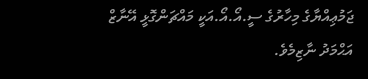ޖަމުޢިއްޔާގެ މިހާރުގެ ސީ.އޯ.އޯ.އަކީ މައްޗަންގޮޅީ އޭނާޒް އަޙްމަދު ނާޒިމެވެ.